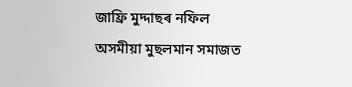জাফ্ৰি মুদ্দাছৰ নফিল
অসমীয়া মুছলমান সমাজত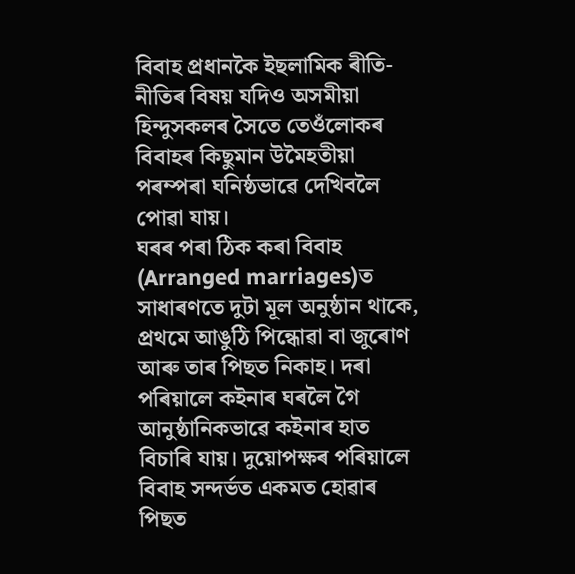বিবাহ প্ৰধানকৈ ইছলামিক ৰীতি-নীতিৰ বিষয় যদিও অসমীয়া হিন্দুসকলৰ সৈতে তেওঁলোকৰ বিবাহৰ কিছুমান উমৈহতীয়া পৰম্পৰা ঘনিষ্ঠভাৱে দেখিবলৈ পোৱা যায়।
ঘৰৰ পৰা ঠিক কৰা বিবাহ (Arranged marriages)ত সাধাৰণতে দুটা মূল অনুষ্ঠান থাকে, প্ৰথমে আঙুঠি পিন্ধোৱা বা জুৰোণ আৰু তাৰ পিছত নিকাহ। দৰা পৰিয়ালে কইনাৰ ঘৰলৈ গৈ আনুষ্ঠানিকভাৱে কইনাৰ হাত বিচাৰি যায়। দুয়োপক্ষৰ পৰিয়ালে বিবাহ সন্দৰ্ভত একমত হোৱাৰ পিছত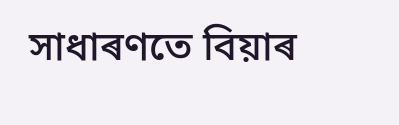সাধাৰণতে বিয়াৰ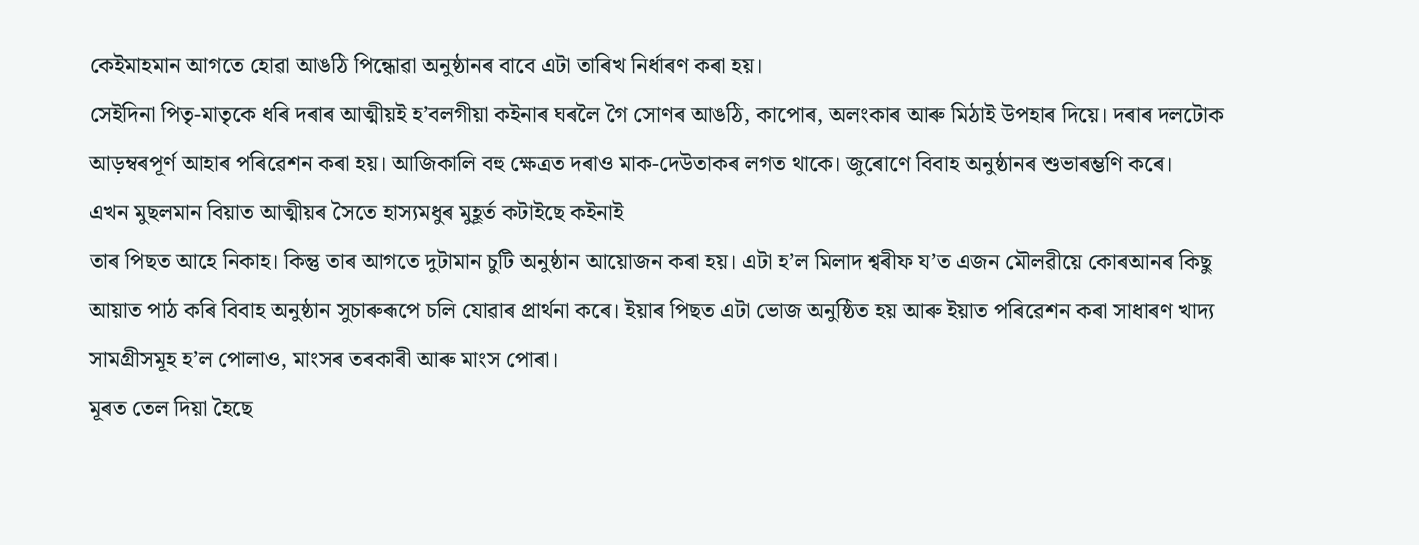কেইমাহমান আগতে হোৱা আঙঠি পিন্ধোৱা অনুষ্ঠানৰ বাবে এটা তাৰিখ নিৰ্ধাৰণ কৰা হয়।
সেইদিনা পিতৃ-মাতৃকে ধৰি দৰাৰ আত্মীয়ই হ’বলগীয়া কইনাৰ ঘৰলৈ গৈ সোণৰ আঙঠি, কাপোৰ, অলংকাৰ আৰু মিঠাই উপহাৰ দিয়ে। দৰাৰ দলটোক আড়ম্বৰপূৰ্ণ আহাৰ পৰিৱেশন কৰা হয়। আজিকালি বহু ক্ষেত্ৰত দৰাও মাক-দেউতাকৰ লগত থাকে। জুৰোণে বিবাহ অনুষ্ঠানৰ শুভাৰম্ভণি কৰে।
এখন মুছলমান বিয়াত আত্মীয়ৰ সৈতে হাস্যমধুৰ মুহূৰ্ত কটাইছে কইনাই
তাৰ পিছত আহে নিকাহ। কিন্তু তাৰ আগতে দুটামান চুটি অনুষ্ঠান আয়োজন কৰা হয়। এটা হ’ল মিলাদ শ্বৰীফ য’ত এজন মৌলৱীয়ে কোৰআনৰ কিছু আয়াত পাঠ কৰি বিবাহ অনুষ্ঠান সুচাৰুৰূপে চলি যোৱাৰ প্ৰাৰ্থনা কৰে। ইয়াৰ পিছত এটা ভোজ অনুষ্ঠিত হয় আৰু ইয়াত পৰিৱেশন কৰা সাধাৰণ খাদ্য সামগ্ৰীসমূহ হ’ল পোলাও, মাংসৰ তৰকাৰী আৰু মাংস পোৰা।
মূৰত তেল দিয়া হৈছে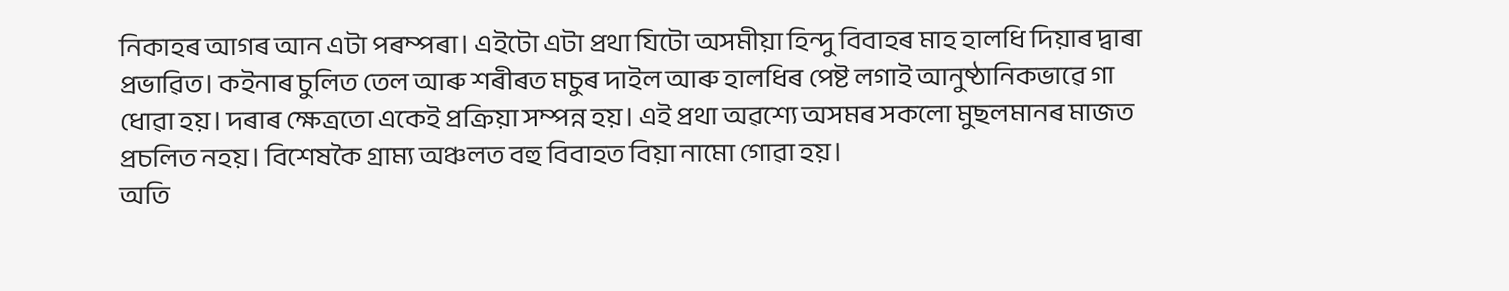নিকাহৰ আগৰ আন এটা পৰম্পৰা। এইটো এটা প্ৰথা যিটো অসমীয়া হিন্দু বিবাহৰ মাহ হালধি দিয়াৰ দ্বাৰা প্ৰভাৱিত। কইনাৰ চুলিত তেল আৰু শৰীৰত মচুৰ দাইল আৰু হালধিৰ পেষ্ট লগাই আনুষ্ঠানিকভাৱে গা ধোৱা হয়। দৰাৰ ক্ষেত্ৰতো একেই প্ৰক্ৰিয়া সম্পন্ন হয়। এই প্ৰথা অৱশ্যে অসমৰ সকলো মুছলমানৰ মাজত প্ৰচলিত নহয়। বিশেষকৈ গ্ৰাম্য অঞ্চলত বহু বিবাহত বিয়া নামো গোৱা হয়।
অতি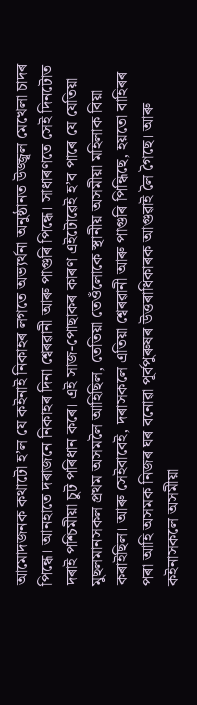আমোদজনক কথাটো হ’ল যে কইনাই নিকাহৰ লগতে অভ্যৰ্থনা অনুষ্ঠানত উজ্জ্বল মেখেলা চাদৰ পিন্ধে। আনহাতে দৰাজনে নিকাহৰ দিনা শ্বেৰৱানী আৰু পাগুৰি পিন্ধে। সাধাৰণতে সেই দিনটোত দৰাই পশ্চিমীয়া চুট পৰিধান কৰে। এই সাজ-পোছাকৰ কাৰণ এইটোৱেই হ’ব পাৰে যে যেতিয়া মুছলমানসকল প্ৰথম অসমলৈ আহিছিল, তেতিয়া তেওঁলোকে স্থানীয় অসমীয়া মহিলাক বিয়া কৰাইছিল। আৰু সেইবাবেই, দৰাসকলে এতিয়া শ্বেৰৱানী আৰু পাগুৰি পিন্ধিছে, হয়তো বাহিৰৰ পৰা আহি অসমক নিজৰ ঘৰ বনোৱা পূৰ্বপুৰুষৰ উত্তৰাধিকাৰক আগুৱাই লৈ গৈছে। আৰু কইনাসকলে অসমীয়া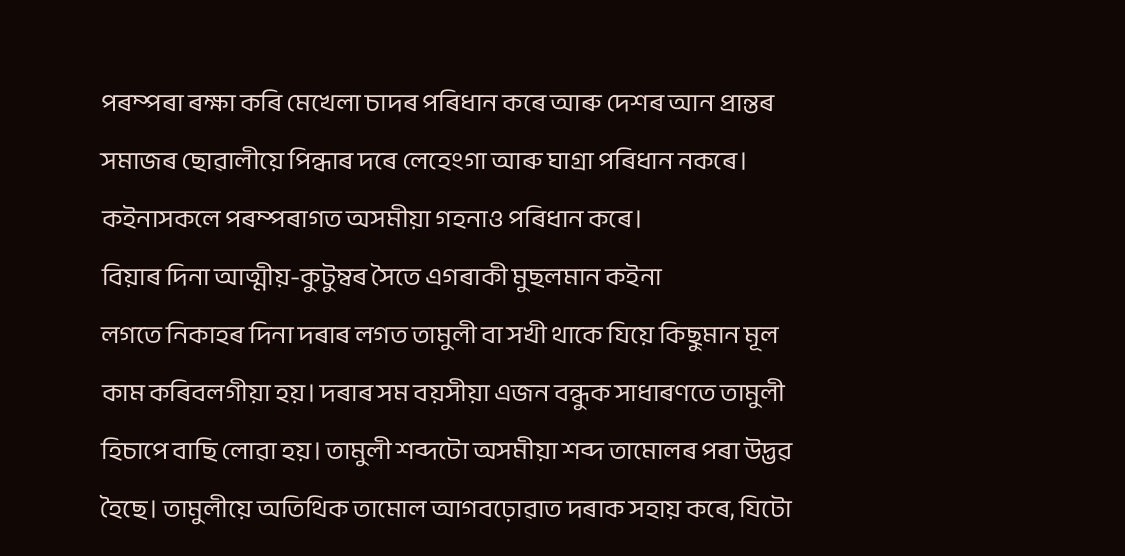পৰম্পৰা ৰক্ষা কৰি মেখেলা চাদৰ পৰিধান কৰে আৰু দেশৰ আন প্ৰান্তৰ সমাজৰ ছোৱালীয়ে পিন্ধাৰ দৰে লেহেংগা আৰু ঘাগ্ৰা পৰিধান নকৰে। কইনাসকলে পৰম্পৰাগত অসমীয়া গহনাও পৰিধান কৰে।
বিয়াৰ দিনা আত্মীয়-কুটুম্বৰ সৈতে এগৰাকী মুছলমান কইনা
লগতে নিকাহৰ দিনা দৰাৰ লগত তামুলী বা সখী থাকে যিয়ে কিছুমান মূল কাম কৰিবলগীয়া হয়। দৰাৰ সম বয়সীয়া এজন বন্ধুক সাধাৰণতে তামুলী হিচাপে বাছি লোৱা হয়। তামুলী শব্দটো অসমীয়া শব্দ তামোলৰ পৰা উদ্ভৱ হৈছে। তামুলীয়ে অতিথিক তামোল আগবঢ়োৱাত দৰাক সহায় কৰে, যিটো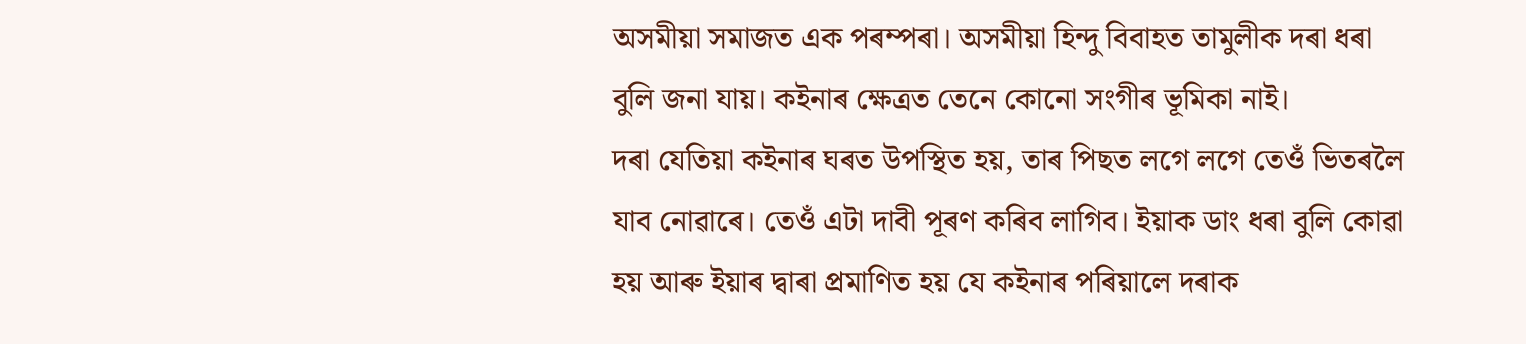অসমীয়া সমাজত এক পৰম্পৰা। অসমীয়া হিন্দু বিবাহত তামুলীক দৰা ধৰা বুলি জনা যায়। কইনাৰ ক্ষেত্ৰত তেনে কোনো সংগীৰ ভূমিকা নাই।
দৰা যেতিয়া কইনাৰ ঘৰত উপস্থিত হয়, তাৰ পিছত লগে লগে তেওঁ ভিতৰলৈ যাব নোৱাৰে। তেওঁ এটা দাবী পূৰণ কৰিব লাগিব। ইয়াক ডাং ধৰা বুলি কোৱা হয় আৰু ইয়াৰ দ্বাৰা প্ৰমাণিত হয় যে কইনাৰ পৰিয়ালে দৰাক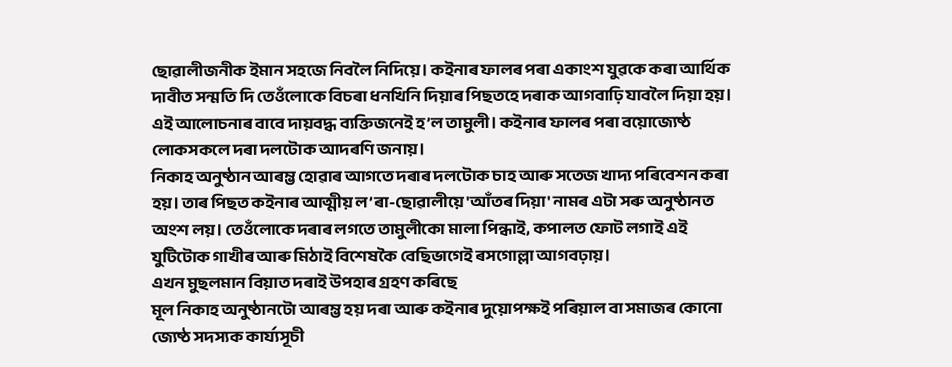ছোৱালীজনীক ইমান সহজে নিবলৈ নিদিয়ে। কইনাৰ ফালৰ পৰা একাংশ যুৱকে কৰা আৰ্থিক দাবীত সন্মতি দি তেওঁলোকে বিচৰা ধনখিনি দিয়াৰ পিছতহে দৰাক আগবাঢ়ি যাবলৈ দিয়া হয়। এই আলোচনাৰ বাবে দায়বদ্ধ ব্যক্তিজনেই হ’ল তামুলী। কইনাৰ ফালৰ পৰা বয়োজ্যেষ্ঠ লোকসকলে দৰা দলটোক আদৰণি জনায়।
নিকাহ অনুষ্ঠান আৰম্ভ হোৱাৰ আগতে দৰাৰ দলটোক চাহ আৰু সতেজ খাদ্য পৰিবেশন কৰা হয়। তাৰ পিছত কইনাৰ আত্মীয় ল’ৰা-ছোৱালীয়ে 'আঁতৰ দিয়া' নামৰ এটা সৰু অনুষ্ঠানত অংশ লয়। তেওঁলোকে দৰাৰ লগতে তামুলীকো মালা পিন্ধাই, কপালত ফোট লগাই এই যুটিটোক গাখীৰ আৰু মিঠাই বিশেষকৈ বেছিভাগেই ৰসগোল্লা আগবঢ়ায়।
এখন মুছলমান বিয়াত দৰাই উপহাৰ গ্ৰহণ কৰিছে
মূল নিকাহ অনুষ্ঠানটো আৰম্ভ হয় দৰা আৰু কইনাৰ দুয়োপক্ষই পৰিয়াল বা সমাজৰ কোনো জ্যেষ্ঠ সদস্যক কাৰ্য্যসূচী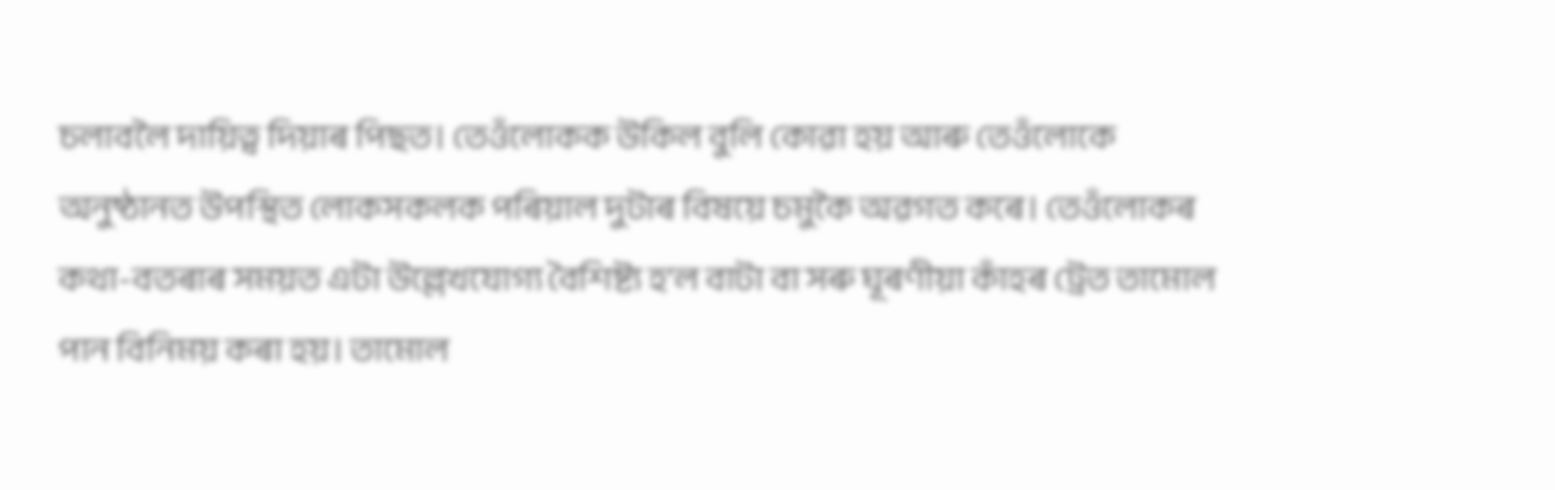চলাবলৈ দায়িত্ব দিয়াৰ পিছত। তেওঁলোকক উকিল বুলি কোৱা হয় আৰু তেওঁলোকে অনুষ্ঠানত উপস্থিত লোকসকলক পৰিয়াল দুটাৰ বিষয়ে চমুকৈ অৱগত কৰে। তেওঁলোকৰ কথা-বতৰাৰ সময়ত এটা উল্লেখযোগ্য বৈশিষ্ট্য হ’ল বাটা বা সৰু ঘূৰণীয়া কাঁহৰ ট্ৰেত তামোল পান বিনিময় কৰা হয়। তামোল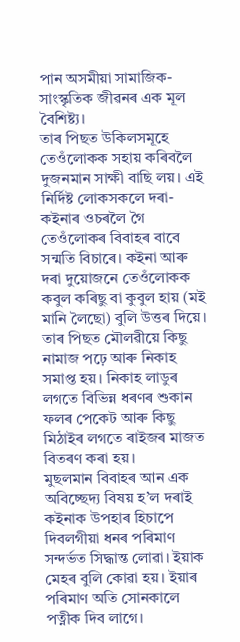পান অসমীয়া সামাজিক-সাংস্কৃতিক জীৱনৰ এক মূল বৈশিষ্ট্য।
তাৰ পিছত উকিলসমূহে তেওঁলোকক সহায় কৰিবলৈ দুজনমান সাক্ষী বাছি লয়। এই নিৰ্দিষ্ট লোকসকলে দৰা-কইনাৰ ওচৰলৈ গৈ তেওঁলোকৰ বিবাহৰ বাবে সন্মতি বিচাৰে। কইনা আৰু দৰা দুয়োজনে তেওঁলোকক কবুল কৰিছু বা কুবুল হায় (মই মানি লৈছো) বুলি উত্তৰ দিয়ে। তাৰ পিছত মৌলৱীয়ে কিছু নামাজ পঢ়ে আৰু নিকাহ সমাপ্ত হয়। নিকাহ লাডুৰ লগতে বিভিন্ন ধৰণৰ শুকান ফলৰ পেকেট আৰু কিছু মিঠাইৰ লগতে ৰাইজৰ মাজত বিতৰণ কৰা হয়।
মুছলমান বিবাহৰ আন এক অবিচ্ছেদ্য বিষয় হ’ল দৰাই কইনাক উপহাৰ হিচাপে দিবলগীয়া ধনৰ পৰিমাণ সন্দৰ্ভত সিদ্ধান্ত লোৱা। ইয়াক মেহৰ বুলি কোৱা হয়। ইয়াৰ পৰিমাণ অতি সোনকালে পত্নীক দিব লাগে।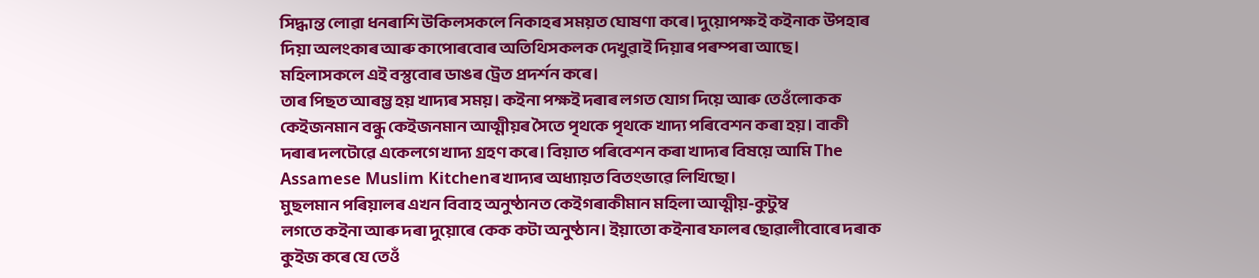সিদ্ধান্ত লোৱা ধনৰাশি উকিলসকলে নিকাহৰ সময়ত ঘোষণা কৰে। দুয়োপক্ষই কইনাক উপহাৰ দিয়া অলংকাৰ আৰু কাপোৰবোৰ অতিথিসকলক দেখুৱাই দিয়াৰ পৰম্পৰা আছে। মহিলাসকলে এই বস্তুবোৰ ডাঙৰ ট্ৰেত প্ৰদৰ্শন কৰে।
তাৰ পিছত আৰম্ভ হয় খাদ্যৰ সময়। কইনা পক্ষই দৰাৰ লগত যোগ দিয়ে আৰু তেওঁলোকক কেইজনমান বন্ধু কেইজনমান আত্মীয়ৰ সৈতে পৃথকে পৃথকে খাদ্য পৰিবেশন কৰা হয়। বাকী দৰাৰ দলটোৱে একেলগে খাদ্য গ্ৰহণ কৰে। বিয়াত পৰিবেশন কৰা খাদ্যৰ বিষয়ে আমি The Assamese Muslim Kitchenৰ খাদ্যৰ অধ্যায়ত বিতংভাৱে লিখিছো।
মুছলমান পৰিয়ালৰ এখন বিবাহ অনুষ্ঠানত কেইগৰাকীমান মহিলা আত্মীয়-কুটুম্ব
লগতে কইনা আৰু দৰা দুয়োৰে কেক কটা অনুষ্ঠান। ইয়াতো কইনাৰ ফালৰ ছোৱালীবোৰে দৰাক কুইজ কৰে যে তেওঁ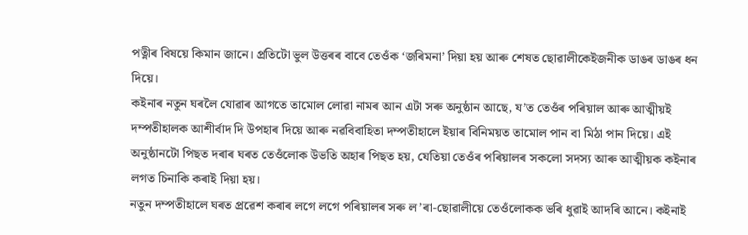পত্নীৰ বিষয়ে কিমান জানে। প্ৰতিটো ভুল উত্তৰৰ বাবে তেওঁক ‘জৰিমনা’ দিয়া হয় আৰু শেষত ছোৱালীকেইজনীক ডাঙৰ ডাঙৰ ধন দিয়ে।
কইনাৰ নতুন ঘৰলৈ যোৱাৰ আগতে তামোল লোৱা নামৰ আন এটা সৰু অনুষ্ঠান আছে, য’ত তেওঁৰ পৰিয়াল আৰু আত্মীয়ই দম্পতীহালক আশীৰ্বাদ দি উপহাৰ দিয়ে আৰু নৱবিবাহিতা দম্পতীহালে ইয়াৰ বিনিময়ত তামোল পান বা মিঠা পান দিয়ে। এই অনুষ্ঠানটো পিছত দৰাৰ ঘৰত তেওঁলোক উভতি অহাৰ পিছত হয়, যেতিয়া তেওঁৰ পৰিয়ালৰ সকলো সদস্য আৰু আত্মীয়ক কইনাৰ লগত চিনাকি কৰাই দিয়া হয়।
নতুন দম্পতীহালে ঘৰত প্ৰৱেশ কৰাৰ লগে লগে পৰিয়ালৰ সৰু ল’ৰা-ছোৱালীয়ে তেওঁলোকক ভৰি ধুৱাই আদৰি আনে। কইনাই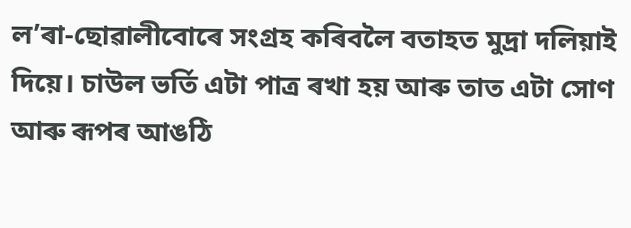ল’ৰা-ছোৱালীবোৰে সংগ্ৰহ কৰিবলৈ বতাহত মুদ্ৰা দলিয়াই দিয়ে। চাউল ভৰ্তি এটা পাত্ৰ ৰখা হয় আৰু তাত এটা সোণ আৰু ৰূপৰ আঙঠি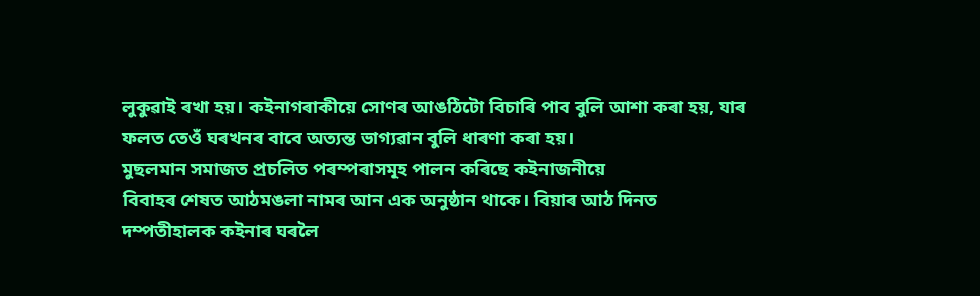লুকুৱাই ৰখা হয়। কইনাগৰাকীয়ে সোণৰ আঙঠিটো বিচাৰি পাব বুলি আশা কৰা হয়, যাৰ ফলত তেওঁ ঘৰখনৰ বাবে অত্যন্ত ভাগ্যৱান বুলি ধাৰণা কৰা হয়।
মুছলমান সমাজত প্ৰচলিত পৰম্পৰাসমূহ পালন কৰিছে কইনাজনীয়ে
বিবাহৰ শেষত আঠমঙলা নামৰ আন এক অনুষ্ঠান থাকে। বিয়াৰ আঠ দিনত দম্পতীহালক কইনাৰ ঘৰলৈ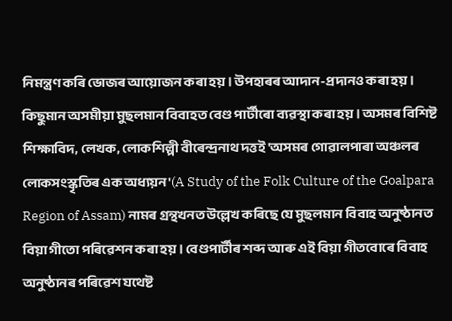নিমন্ত্ৰণ কৰি ভোজৰ আয়োজন কৰা হয়। উপহাৰৰ আদান-প্ৰদানও কৰা হয়।
কিছুমান অসমীয়া মুছলমান বিবাহত বেণ্ড পাৰ্টীৰো ব্যৱস্থা কৰা হয়। অসমৰ বিশিষ্ট শিক্ষাবিদ, লেখক, লোকশিল্পী বীৰেন্দ্ৰনাথ দত্তই 'অসমৰ গোৱালপাৰা অঞ্চলৰ লোকসংস্কৃতিৰ এক অধ্যয়ন'(A Study of the Folk Culture of the Goalpara Region of Assam) নামৰ গ্ৰন্থখনত উল্লেখ কৰিছে যে মুছলমান বিবাহ অনুষ্ঠানত বিয়া গীতো পৰিৱেশন কৰা হয়। বেণ্ডপাৰ্টীৰ শব্দ আৰু এই বিয়া গীতবোৰে বিবাহ অনুষ্ঠানৰ পৰিৱেশ যথেষ্ট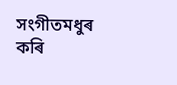সংগীতমধুৰ কৰি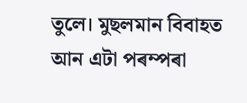তুলে। মুছলমান বিবাহত আন এটা পৰম্পৰা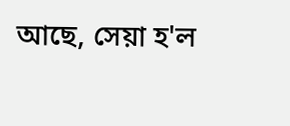আছে, সেয়া হ'ল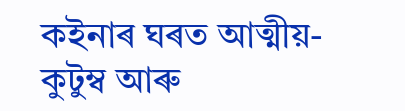কইনাৰ ঘৰত আত্মীয়-কুটুম্ব আৰু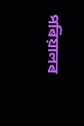পৰিয়ালৰ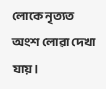লোকে নৃত্যত অংশ লোৱা দেখা যায়।